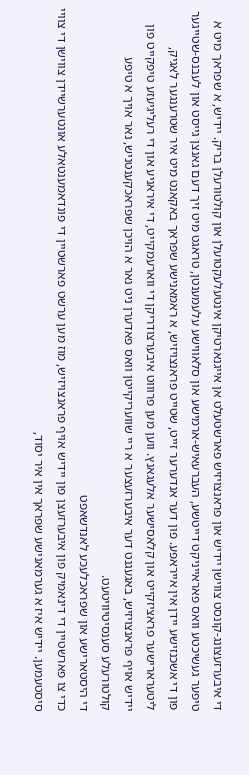די איבערזעצונג-קונסט צווישן יידיש און פראנצויזיש פארשטעלט אן אייגנארטיקן אינטעלעקטועלן און קולטורעלן בריק. יידיש, א שפראך מיט א טיפער געשיכטע וואס פאראייניקט דייטשע, העברעאיש-ארמישע און סלאווישע עלעמענטן, טראגט מיט זיך דעם גאנצן גייסט און לעבנס-שטייגער פון די אשכנזישע יידן אין אייראפע. פון דער אנדערער זייט, שטייט פראנצויזיש, א ראמאנישע שפראך באקאנט מיט איר שטרענגער לאגיק, ליטערארישער פראציזקייט און קלאסישער אלעגאנץ. ווען מען פרוווט איבערצודריקן די ווארעמקייט, די איראניע און די רעליגיעזע טיפקייט פון יידיש אויף פראנצויזיש, באגעגנט דער איבערזעצער א ריי שוועריקייטן וואס פאדערן ניט נאר א הויכן שפראכקענטניש, נאר אויך א טיפע קולטורעלע סענסיטיוויטעט.
די היסטארישע און שפראכלעכע לאנדשאפט
כדי צו פארשטיין די דינאמיק פון איבערזעצן פון יידיש אויף פראנצויזיש, מוז מען ערשט פארשטיין די פונדאמענטאלע אונטערשיידן צווישן די צוויי סיסטעמען. יידיש איז א גערמאנישע שפראך אין איר יסוד,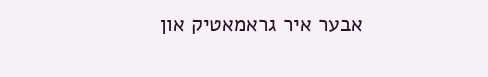אבער איר גראמאטיק און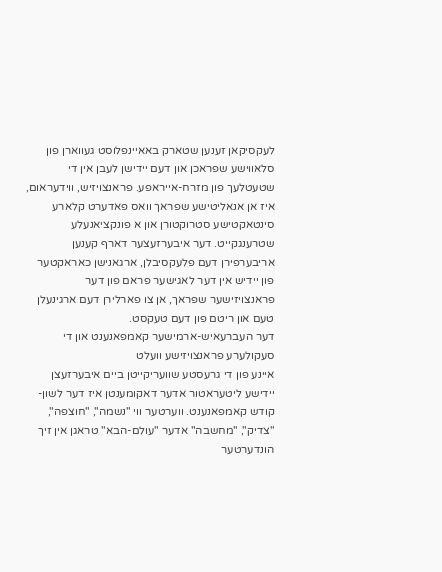לעקסיקאן זענען שטארק באאיינפלוסט געווארן פון סלאווישע שפראכן און דעם יידישן לעבן אין די שטעטלעך פון מזרח-אייראפע. פראנצויזיש, ווידעראום, איז אן אנאליטישע שפראך וואס פאדערט קלארע סינטאקטישע סטרוקטורן און א פונקציאנעלע שטרענגקייט. דער איבערזעצער דארף קענען אריבערפירן דעם פלעקסיבלן, ארגאנישן כאראקטער פון יידיש אין דער לאגישער פראם פון דער פראנצויזישער שפראך, אן צו פארלירן דעם ארגינעלן טעם און ריטם פון דעם טעקסט.
דער העברעאיש-ארמישער קאמפאנענט און די סעקולערע פראנצויזישע וועלט
איינע פון די גרעסטע שוועריקייטן ביים איבערזעצן יידישע ליטעראטור אדער דאקומענטן איז דער לשון-קודש קאמפאנענט. ווערטער ווי "נשמה", "חוצפה", "צדיק", "מחשבה" אדער "עולם-הבא" טראגן אין זיך הונדערטער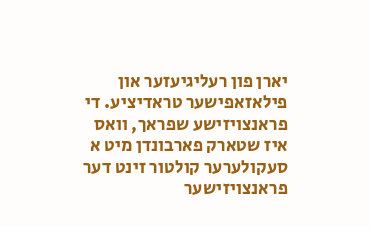יארן פון רעליגיעזער און פילאזאפישער טראדיציע. די פראנצויזישע שפראך, וואס איז שטארק פארבונדן מיט א סעקולערער קולטור זינט דער פראנצויזישער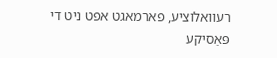רעוואלוציע, פארמאגט אפט ניט די פּאַסיקע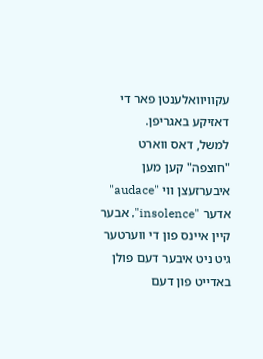עקוויוואלענטן פאר די דאזיקע באגריפן.
למשל, דאס ווארט "חוצפה" קען מען איבערזעצן ווי "audace" אדער "insolence", אבער קיין איינס פון די ווערטער גיט ניט איבער דעם פולן באדייט פון דעם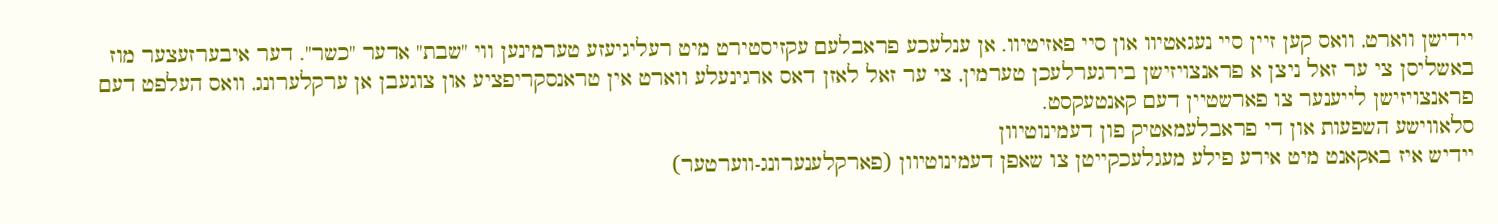יידישן ווארט, וואס קען זיין סיי נעגאטיוו און סיי פאזיטיוו. אן ענלעכע פראבלעם עקזיסטירט מיט רעליגיעזע טערמינען ווי "שבת" אדער "כשר". דער איבערזעצער מוז באשליסן צי ער זאל ניצן א פראנצויזישן בירגערלעכן טערמין, צי ער זאל לאזן דאס ארגינעלע ווארט אין טראנסקריפציע און צוגעבן אן ערקלערונג, וואס העלפט דעם פראנצויזישן לייענער צו פארשטיין דעם קאנטעקסט.
סלאווישע השפעות און די פראבלעמאטיק פון דעמינוטיוון
יידיש איז באקאנט מיט אירע פילע מעגלעכקייטן צו שאפן דעמינוטיוון (פארקלענערונג-ווערטער)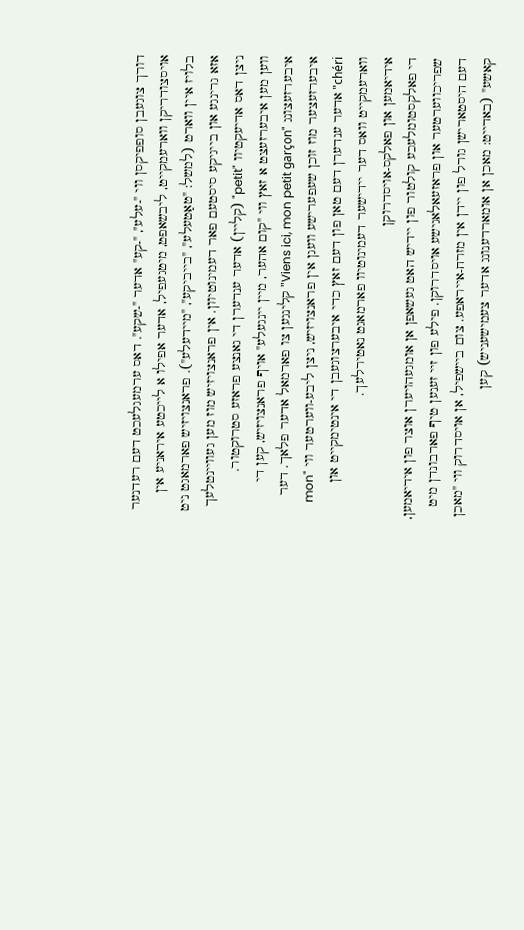דורך צוגעבן סופפיקסן ווי "-עלע", "-קע" אדער "-שקע". דאס ערמעגלעכט דעם רעדנער אויסצודריקן ווארעמקייט, ליבשאפט, מיטגעפיל, אדער אפילו א לייכטע איראניע אין בלויז איין ווארט (למשל: "טאַטעלע", "בייביקע", "מיידעלע"). פראנצויזיש פארמאגט ניט אזא גרינגע און בייגיקע סיסטעם פאר דעמינוטיוון. אין פראנצויזיש מוז מען געוויינטלעך ניצן דאס אדיעקטיוו "petit" (קליין) אדער ענדערן די גאנצע פראזע סטרוקטור.
ווען מען איבערזעצט א זאץ ווי "קום אהער, מיין יינגעלע" אויף פראנצויזיש, קען די איבערזעצונג "Viens ici, mon petit garçon" קלינגען צו פארמאל אדער פלאך. דער איבערזעצער מוז זוכן שעפערישע וועגן אין פראנצויזיש, ניצן ליבע-ווערטער ווי "mon chéri" אדער ענדערן דעם טאן פון דעם זאץ כדי איבערצוגעבן די אינטימקייט און ווארעמקייט וואס דער יידישער דעמינוטיוו פארמאגט נאטירלעך.
אידיאמען און פאלקס-אויסדרוקן
די פאלקסטומלעכע קולטור פון יידיש האט געשאפן אן אומגעהויערן אוצר פון אידיאמען, שפריכווערטער און פראזעאלאגישע אויסדרוקן. פילע פון זיי זענען טיף פארבונדן מיט דעם היסטארישן גורל פון יידן אין מזרח-אייראפע. צום ביישפיל, אן אויסדרוק ווי "מאכן קאשע" (באדייט: מאכן אן אומארדענונג אדער צעמישעניש) קען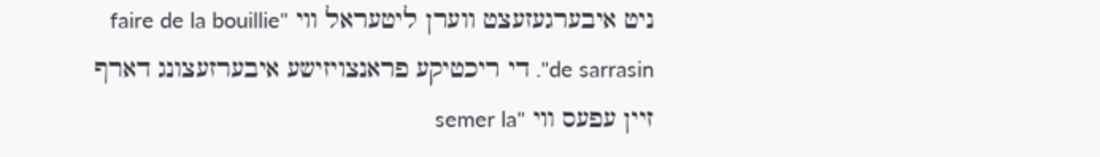ניט איבערגעזעצט ווערן ליטעראל ווי "faire de la bouillie de sarrasin". די ריכטיקע פראנצויזישע איבערזעצונג דארף זיין עפעס ווי "semer la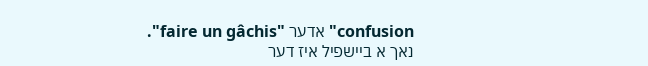confusion" אדער "faire un gâchis".
נאך א ביישפיל איז דער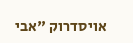אויסדרוק "אבי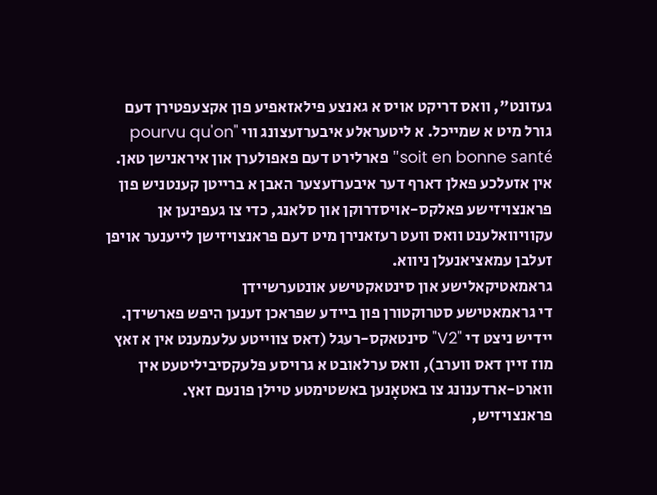געזונט", וואס דריקט אויס א גאנצע פילאזאפיע פון אקצעפטירן דעם גורל מיט א שמייכל. א ליטעראלע איבערזעצונג ווי "pourvu qu'on soit en bonne santé" פארלירט דעם פאפולערן און איראנישן טאן. אין אזעלכע פאלן דארף דער איבערזעצער האבן א ברייטן קענטניש פון פראנצויזישע פאלקס-אויסדרוקן און סלאנג, כדי צו געפינען אן עקוויוואלענט וואס וועט רעזאנירן מיט דעם פראנצויזישן לייענער אויפן זעלבן עמאציאנעלן ניווא.
גראמאטיקאלישע און סינטאקטישע אונטערשיידן
די גראמאטישע סטרוקטורן פון ביידע שפראכן זענען היפש פארשידן. יידיש ניצט די "V2" סינטאקס-רעגל (דאס צווייטע עלעמענט אין א זאץ מוז זיין דאס ווערב), וואס ערלאובט א גרויסע פלעקסיביליטעט אין ווארט-ארדענונג צו באטאָנען באשטימטע טיילן פונעם זאץ. פראנצויזיש,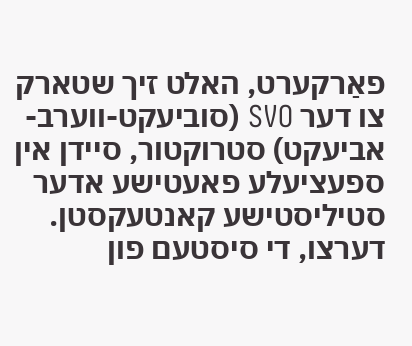פאַרקערט, האלט זיך שטארק צו דער SVO (סוביעקט-ווערב-אביעקט) סטרוקטור, סיידן אין ספעציעלע פאעטישע אדער סטיליסטישע קאנטעקסטן.
דערצו, די סיסטעם פון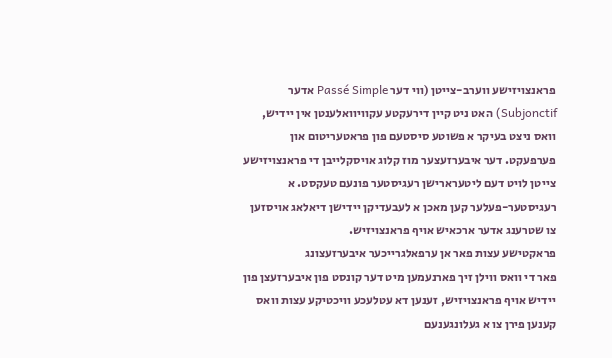פראנצויזישע ווערב-צייטן (ווי דער Passé Simple אדער Subjonctif) האט ניט קיין דירעקטע עקוויוואלענטן אין יידיש, וואס ניצט בעיקר א פשוטע סיסטעם פון פראטעריטום און פערפעקט. דער איבערזעצער מוז קלוג אויסקלייבן די פראנצויזישע צייטן לויט דעם ליטערארישן רעגיסטער פונעם טעקסט. א רעגיסטער-פעלער קען מאכן א לעבעדיקן יידישן דיאלאג אויסזען צו שטרענג אדער ארכאיש אויף פראנצויזיש.
פראקטישע עצות פאר אן ערפאלגרייכער איבערזעצונג
פאר די וואס ווילן זיך פארנעמען מיט דער קונסט פון איבערזעצן פון יידיש אויף פראנצויזיש, זענען דא עטלעכע וויכטיקע עצות וואס קענען פירן צו א געלונגענעם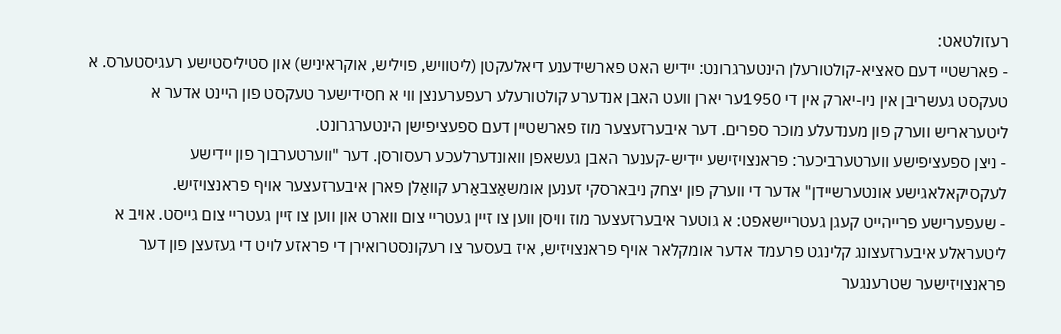רעזולטאט:
- פארשטיי דעם סאציא-קולטורעלן הינטערגרונט: יידיש האט פארשידענע דיאלעקטן (ליטוויש, פויליש, אוקראיניש) און סטיליסטישע רעגיסטערס. א טעקסט געשריבן אין ניו-יארק אין די 1950ער יארן וועט האבן אנדערע קולטורעלע רעפערענצן ווי א חסידישער טעקסט פון היינט אדער א ליטעראריש ווערק פון מענדעלע מוכר ספרים. דער איבערזעצער מוז פארשטיין דעם ספעציפישן הינטערגרונט.
- ניצן ספעציפישע ווערטערביכער: פראנצויזישע יידיש-קענער האבן געשאפן וואונדערלעכע רעסורסן. דער "ווערטערבוך פון יידישע לעקסיקאלאגישע אונטערשיידן" אדער די ווערק פון יצחק ניבארסקי זענען אומשאַצבאַרע קוואַלן פארן איבערזעצער אויף פראנצויזיש.
- שעפערישע פרייהייט קעגן געטריישאפט: א גוטער איבערזעצער מוז וויסן ווען צו זיין געטריי צום ווארט און ווען צו זיין געטריי צום גייסט. אויב א ליטעראלע איבערזעצונג קלינגט פרעמד אדער אומקלאר אויף פראנצויזיש, איז בעסער צו רעקונסטרואירן די פראזע לויט די געזעצן פון דער פראנצויזישער שטרענגער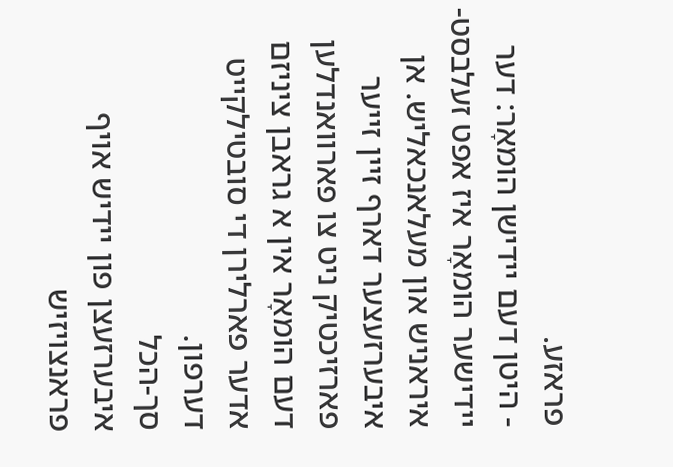פראזע.
- היטן דעם יידישן הומאָר: דער יידישער הומאָר איז אפט זעלבסט-איראניש און מעלאנכאליש. אן איבערזעצער דארף זיין זייער פארזיכטיק ניט צו פארוואנדלען דעם הומאָר אין א גראבן ציניזם אדער פארלירן די סובטילקייט דערפון.
סך-הכל
איבערזעצן פון יידיש אויף פראנצויזיש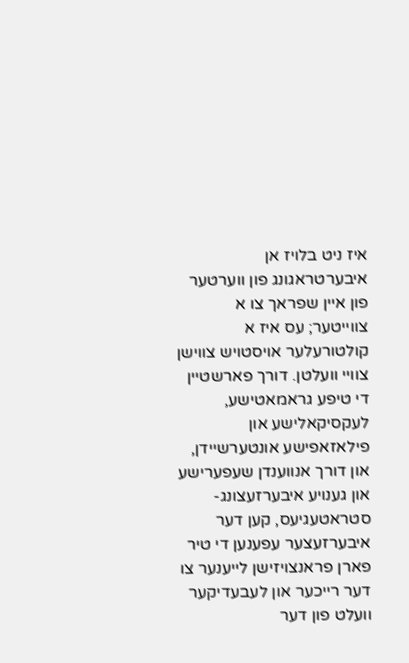איז ניט בלויז אן איבערטראגונג פון ווערטער פון איין שפראך צו א צווייטער; עס איז א קולטורעלער אויסטויש צווישן צוויי וועלטן. דורך פארשטיין די טיפע גראמאטישע, לעקסיקאלישע און פילאזאפישע אונטערשיידן, און דורך אנווענדן שעפערישע און גענויע איבערזעצונג-סטראטעגיעס, קען דער איבערזעצער עפענען די טיר פארן פראנצויזישן לייענער צו דער רייכער און לעבעדיקער וועלט פון דער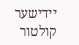יידישער קולטור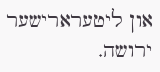און ליטערארישער ירושה.